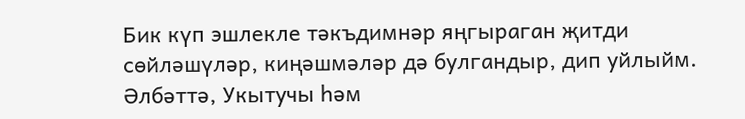Бик күп эшлекле тәкъдимнәр яңгыраган җитди сөйләшүләр, киңәшмәләр дә булгандыр, дип уйлыйм. Әлбәттә, Укытучы һәм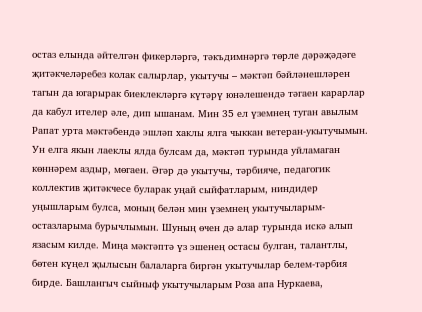остаз елында әйтелгән фикерләргә, тәкъдимнәргә төрле дәрәҗәдәге җитәкчеләребез колак салырлар, укытучы – мәктәп бәйләнешләрен тагын да югарырак биеклекләргә күтәрү юнәлешендә тәгаен карарлар да кабул ителер әле, дип ышанам. Мин 35 ел үземнең туган авылым Рапат урта мәктәбендә эшләп хаклы ялга чыккан ветеран-укытучымын. Ун елга якын лаеклы ялда булсам да, мәктәп турында уйламаган көннәрем аздыр, мөгаен. Әгәр дә укытучы, тәрбияче, педагогик коллектив җитәкчесе буларак уңай сыйфатларым, ниндидер уңышларым булса, моның белән мин үземнең укытучыларым-остазларыма бурычлымын. Шуның өчен дә алар турында искә алып язасым килде. Миңа мәктәптә үз эшенең остасы булган, талантлы, бөтен күңел җылысын балаларга биргән укытучылар белем-тәрбия бирде. Башлангыч сыйныф укытучыларым Роза апа Нуркаева,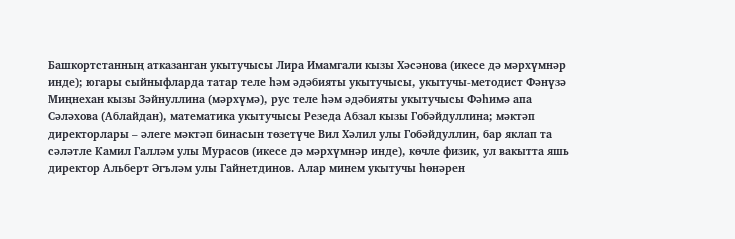Башкортстанның атказанган укытучысы Лира Имамгали кызы Хәсәнова (икесе дә мәрхүмнәр инде); югары сыйныфларда татар теле һәм әдәбияты укытучысы, укытучы-методист Фәнүзә Миңнехан кызы Зәйнуллина (мәрхүмә), рус теле һәм әдәбияты укытучысы Фәһимә апа Сәләхова (Аблайдан), математика укытучысы Резеда Абзал кызы Гобәйдуллина; мәктәп директорлары – әлеге мәктәп бинасын төзетүче Вил Хәлил улы Гобәйдуллин, бар яклап та сәләтле Камил Галләм улы Мурасов (икесе дә мәрхүмнәр инде), көчле физик, ул вакытта яшь директор Альберт Әгъләм улы Гайнетдинов. Алар минем укытучы һөнәрен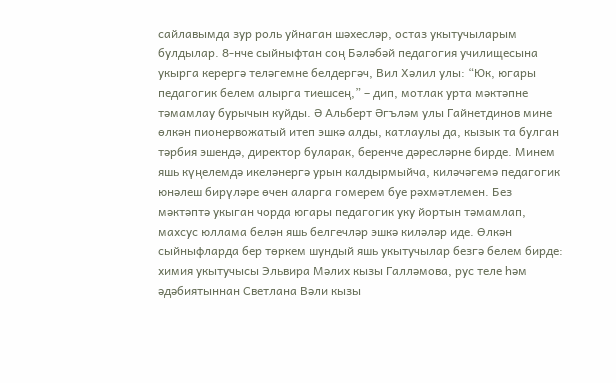сайлавымда зур роль уйнаган шәхесләр, остаз укытучыларым булдылар. 8-нче сыйныфтан соң Бәләбәй педагогия училищесына укырга керергә теләгемне белдергәч, Вил Хәлил улы: “Юк, югары педагогик белем алырга тиешсең,” – дип, мотлак урта мәктәпне тәмамлау бурычын куйды. Ә Альберт Әгъләм улы Гайнетдинов мине өлкән пионервожатый итеп эшкә алды, катлаулы да, кызык та булган тәрбия эшендә, директор буларак, беренче дәресләрне бирде. Минем яшь күңелемдә икеләнергә урын калдырмыйча, киләчәгемә педагогик юнәлеш бирүләре өчен аларга гомерем буе рәхмәтлемен. Без мәктәптә укыган чорда югары педагогик уку йортын тәмамлап, махсус юллама белән яшь белгечләр эшкә киләләр иде. Өлкән сыйныфларда бер төркем шундый яшь укытучылар безгә белем бирде: химия укытучысы Эльвира Мәлих кызы Галләмова, рус теле һәм әдәбиятыннан Светлана Вәли кызы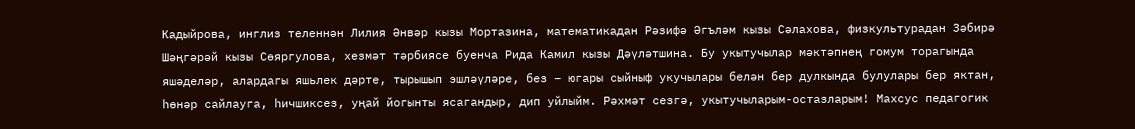Кадыйрова, инглиз теленнән Лилия Әнвәр кызы Мортазина, математикадан Рәзифә Әгъләм кызы Сәлахова, физкультурадан Зәбирә Шәңгәрәй кызы Сөяргулова, хезмәт тәрбиясе буенча Рида Камил кызы Дәүләтшина. Бу укытучылар мәктәпнең гомум торагында яшәделәр, алардагы яшьлек дәрте, тырышып эшләүләре, без – югары сыйныф укучылары белән бер дулкында булулары бер яктан, һөнәр сайлауга, һичшиксез, уңай йогынты ясагандыр, дип уйлыйм. Рәхмәт сезгә, укытучыларым-остазларым! Махсус педагогик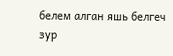белем алган яшь белгеч зур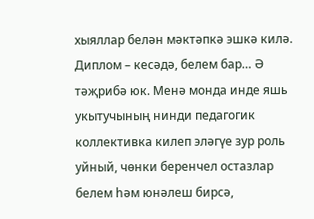хыяллар белән мәктәпкә эшкә килә. Диплом – кесәдә, белем бар… Ә тәҗрибә юк. Менә монда инде яшь укытучының нинди педагогик коллективка килеп эләгүе зур роль уйный, чөнки беренчел остазлар белем һәм юнәлеш бирсә,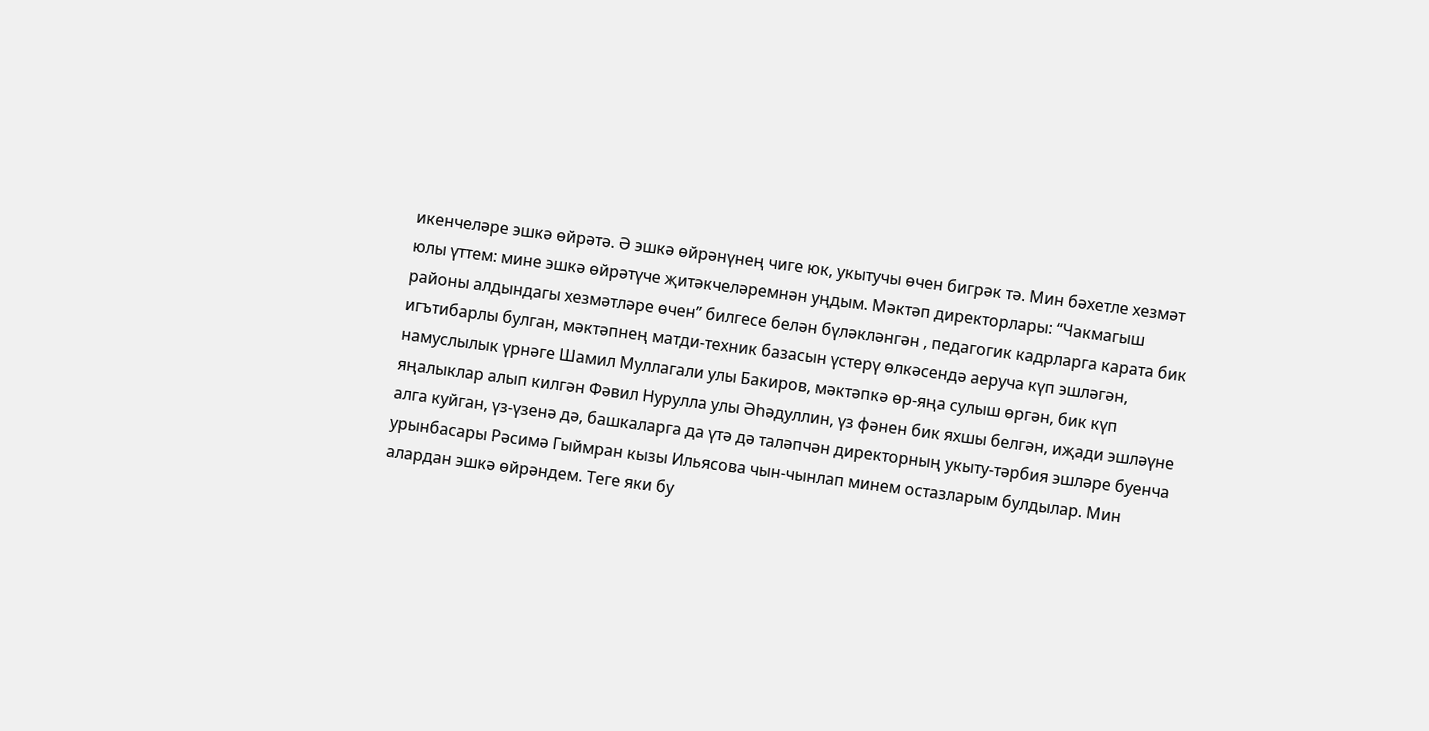икенчеләре эшкә өйрәтә. Ә эшкә өйрәнүнең чиге юк, укытучы өчен бигрәк тә. Мин бәхетле хезмәт юлы үттем: мине эшкә өйрәтүче җитәкчеләремнән уңдым. Мәктәп директорлары: “Чакмагыш районы алдындагы хезмәтләре өчен” билгесе белән бүләкләнгән , педагогик кадрларга карата бик игътибарлы булган, мәктәпнең матди-техник базасын үстерү өлкәсендә аеруча күп эшләгән, намуслылык үрнәге Шамил Муллагали улы Бакиров, мәктәпкә өр-яңа сулыш өргән, бик күп яңалыклар алып килгән Фәвил Нурулла улы Әһәдуллин, үз фәнен бик яхшы белгән, иҗади эшләүне алга куйган, үз-үзенә дә, башкаларга да үтә дә таләпчән директорның укыту-тәрбия эшләре буенча урынбасары Рәсимә Гыймран кызы Ильясова чын-чынлап минем остазларым булдылар. Мин алардан эшкә өйрәндем. Теге яки бу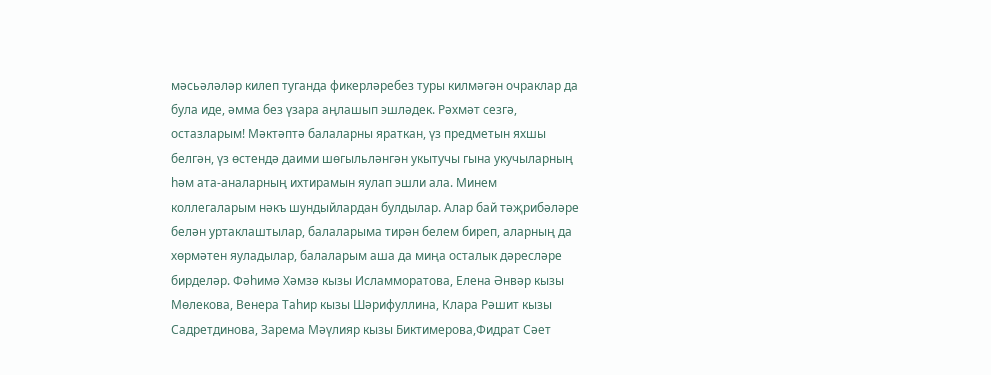мәсьәләләр килеп туганда фикерләребез туры килмәгән очраклар да була иде, әмма без үзара аңлашып эшләдек. Рәхмәт сезгә, остазларым! Мәктәптә балаларны яраткан, үз предметын яхшы белгән, үз өстендә даими шөгыльләнгән укытучы гына укучыларның һәм ата-аналарның ихтирамын яулап эшли ала. Минем коллегаларым нәкъ шундыйлардан булдылар. Алар бай тәҗрибәләре белән уртаклаштылар, балаларыма тирән белем биреп, аларның да хөрмәтен яуладылар, балаларым аша да миңа осталык дәресләре бирделәр. Фәһимә Хәмзә кызы Исламморатова, Елена Әнвәр кызы Мөлекова, Венера Таһир кызы Шәрифуллина, Клара Рәшит кызы Садретдинова, Зарема Мәүлияр кызы Биктимерова,Фидрат Сәет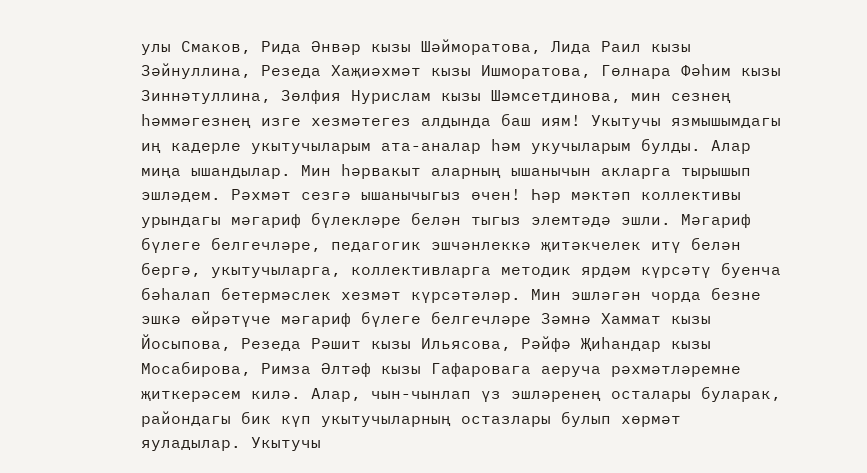улы Смаков, Рида Әнвәр кызы Шәйморатова, Лида Раил кызы Зәйнуллина, Резеда Хаҗиәхмәт кызы Ишморатова, Гөлнара Фәһим кызы Зиннәтуллина, Зөлфия Нурислам кызы Шәмсетдинова, мин сезнең һәммәгезнең изге хезмәтегез алдында баш иям! Укытучы язмышымдагы иң кадерле укытучыларым ата-аналар һәм укучыларым булды. Алар миңа ышандылар. Мин һәрвакыт аларның ышанычын акларга тырышып эшләдем. Рәхмәт сезгә ышанычыгыз өчен! Һәр мәктәп коллективы урындагы мәгариф бүлекләре белән тыгыз элемтәдә эшли. Мәгариф бүлеге белгечләре, педагогик эшчәнлеккә җитәкчелек итү белән бергә, укытучыларга, коллективларга методик ярдәм күрсәтү буенча бәһалап бетермәслек хезмәт күрсәтәләр. Мин эшләгән чорда безне эшкә өйрәтүче мәгариф бүлеге белгечләре Зәмнә Хаммат кызы Йосыпова, Резеда Рәшит кызы Ильясова, Рәйфә Җиһандар кызы Мосабирова, Римза Әлтәф кызы Гафаровага аеруча рәхмәтләремне җиткерәсем килә. Алар, чын-чынлап үз эшләренең осталары буларак, райондагы бик күп укытучыларның остазлары булып хөрмәт яуладылар. Укытучы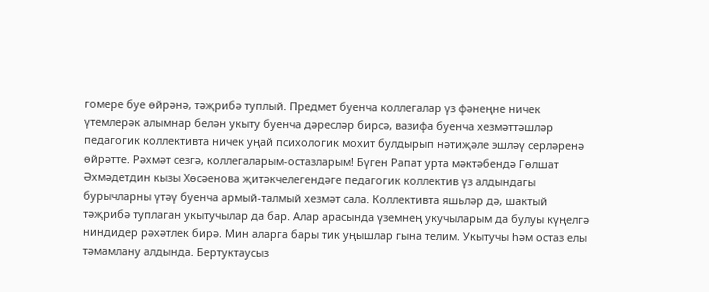гомере буе өйрәнә, тәҗрибә туплый. Предмет буенча коллегалар үз фәнеңне ничек үтемлерәк алымнар белән укыту буенча дәресләр бирсә, вазифа буенча хезмәттәшләр педагогик коллективта ничек уңай психологик мохит булдырып нәтиҗәле эшләү серләренә өйрәтте. Рәхмәт сезгә, коллегаларым-остазларым! Бүген Рапат урта мәктәбендә Гөлшат Әхмәдетдин кызы Хөсәенова җитәкчелегендәге педагогик коллектив үз алдындагы бурычларны үтәү буенча армый-талмый хезмәт сала. Коллективта яшьләр дә, шактый тәҗрибә туплаган укытучылар да бар. Алар арасында үземнең укучыларым да булуы күңелгә ниндидер рәхәтлек бирә. Мин аларга бары тик уңышлар гына телим. Укытучы һәм остаз елы тәмамлану алдында. Бертуктаусыз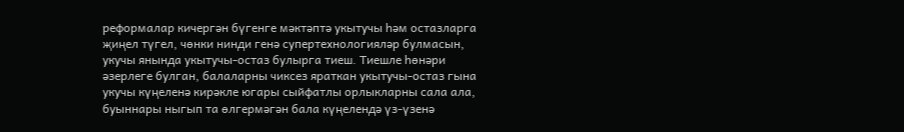реформалар кичергән бүгенге мәктәптә укытучы һәм остазларга җиңел түгел, чөнки нинди генә супертехнологияләр булмасын, укучы янында укытучы-остаз булырга тиеш. Тиешле һөнәри әзерлеге булган, балаларны чиксез яраткан укытучы-остаз гына укучы күңеленә кирәкле югары сыйфатлы орлыкларны сала ала, буыннары ныгып та өлгермәгән бала күңелендә үз-үзенә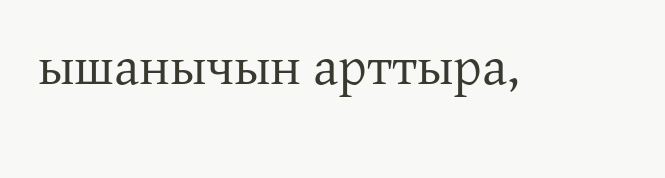ышанычын арттыра,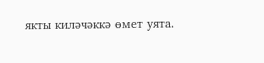якты киләчәккә өмет уята.